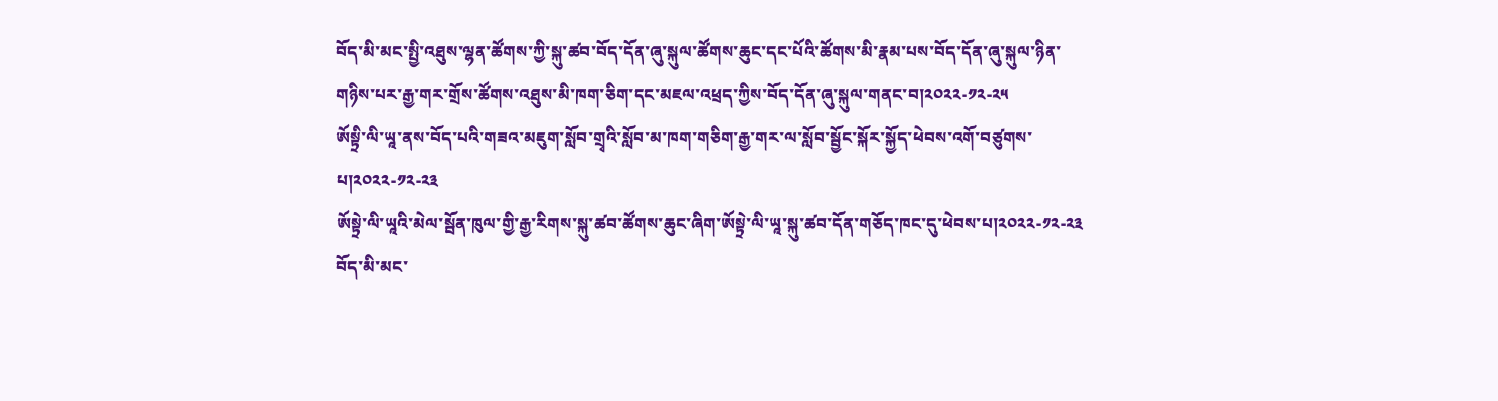བོད་མི་མང་སྤྱི་འཐུས་ལྷན་ཚོགས་ཀྱི་སྐུ་ཚབ་བོད་དོན་ཞུ་སྐུལ་ཚོགས་ཆུང་དང་པོའི་ཚོགས་མི་རྣམ་པས་བོད་དོན་ཞུ་སྐུལ་ཉིན་གཉིས་པར་རྒྱ་གར་གྲོས་ཚོགས་འཐུས་མི་ཁག་ཅིག་དང་མཇལ་འཕྲད་ཀྱིས་བོད་དོན་ཞུ་སྐུལ་གནང་བ།༢༠༢༢-༡༢-༢༥
ཨོསྟྲི་ལི་ཡཱ་ནས་བོད་པའི་གཟའ་མཇུག་སློབ་གྲྭའི་སློབ་མ་ཁག་གཅིག་རྒྱ་གར་ལ་སློབ་སྦྱོང་སྐོར་སྐྱོད་ཕེབས་འགོ་བཙུགས་པ།༢༠༢༢-༡༢-༢༣
ཨོསྟྲེ་ལི་ཡཱའི་མེལ་སྦོན་ཁུལ་གྱི་རྒྱ་རིགས་སྐུ་ཚབ་ཚོགས་ཆུང་ཞིག་ཨོསྟྲེ་ལི་ཡཱ་སྐུ་ཚབ་དོན་གཅོད་ཁང་དུ་ཕེབས་པ།༢༠༢༢-༡༢-༢༣
བོད་མི་མང་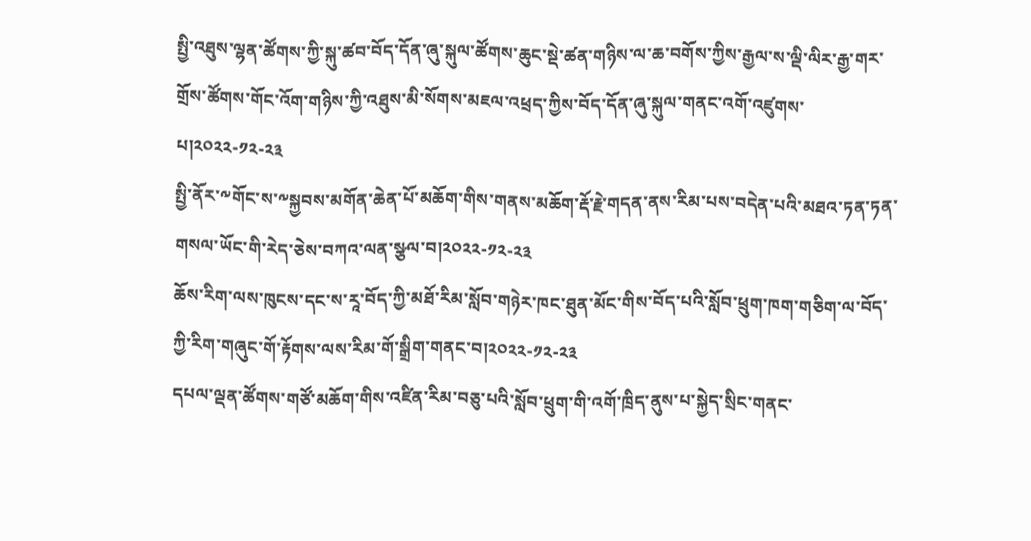སྤྱི་འཐུས་ལྷན་ཚོགས་ཀྱི་སྐུ་ཚབ་བོད་དོན་ཞུ་སྐུལ་ཚོགས་ཆུང་སྡེ་ཚན་གཉིས་ལ་ཆ་བགོས་ཀྱིས་རྒྱལ་ས་ལྡི་ལིར་རྒྱ་གར་གྲོས་ཚོགས་གོང་འོག་གཉིས་ཀྱི་འཐུས་མི་སོགས་མཇལ་འཕྲད་ཀྱིས་བོད་དོན་ཞུ་སྐུལ་གནང་འགོ་འཛུགས་པ།༢༠༢༢-༡༢-༢༣
སྤྱི་ནོར་༸གོང་ས་༸སྐྱབས་མགོན་ཆེན་པོ་མཆོག་གིས་གནས་མཆོག་རྡོ་རྗེ་གདན་ནས་རིམ་པས་བདེན་པའི་མཐའ་ཏན་ཏན་གསལ་ཡོང་གི་རེད་ཅེས་བཀའ་ལན་སྩལ་བ།༢༠༢༢-༡༢-༢༣
ཆོས་རིག་ལས་ཁུངས་དང་ས་རཱ་བོད་ཀྱི་མཐོ་རིམ་སློབ་གཉེར་ཁང་ཐུན་མོང་གིས་བོད་པའི་སློབ་ཕྲུག་ཁག་གཅིག་ལ་བོད་ཀྱི་རིག་གཞུང་གོ་རྟོགས་ལས་རིམ་གོ་སྒྲིག་གནང་བ།༢༠༢༢-༡༢-༢༣
དཔལ་ལྡན་ཚོགས་གཙོ་མཆོག་གིས་འཛིན་རིམ་བཅུ་པའི་སློབ་ཕྲུག་གི་འགོ་ཁྲིད་ནུས་པ་སྐྱེད་སྲིང་གནང་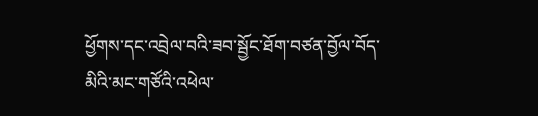ཕྱོགས་དང་འབྲེལ་བའི་ཟབ་སྦྱོང་ཐོག་བཙན་བྱོལ་བོད་མིའི་མང་གཙོའི་འཕེལ་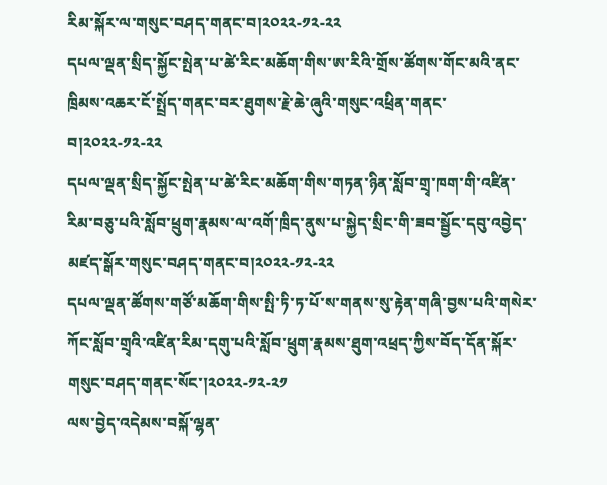རིམ་སྐོར་ལ་གསུང་བཤད་གནང་བ།༢༠༢༢-༡༢-༢༢
དཔལ་ལྡན་སྲིད་སྐྱོང་སྤེན་པ་ཚེ་རིང་མཆོག་གིས་ཨ་རིའི་གྲོས་ཚོགས་གོང་མའི་ནང་ཁྲིམས་འཆར་ངོ་སྤྲོད་གནང་བར་ཐུགས་རྗེ་ཆེ་ཞུའི་གསུང་འཕྲིན་གནང་བ།༢༠༢༢-༡༢-༢༢
དཔལ་ལྡན་སྲིད་སྐྱོང་སྤེན་པ་ཚེ་རིང་མཆོག་གིས་གཏན་ཉིན་སློབ་གྲྭ་ཁག་གི་འཛིན་རིམ་བཅུ་པའི་སློབ་ཕྲུག་རྣམས་ལ་འགོ་ཁྲིད་ནུས་པ་སྐྱེད་སྲིང་གི་ཟབ་སྦྱོང་དབུ་འབྱེད་མཛད་སྒོར་གསུང་བཤད་གནང་བ།༢༠༢༢-༡༢-༢༢
དཔལ་ལྡན་ཚོགས་གཙོ་མཆོག་གིས་སྤི་ཏི་ཏ་པོ་ས་གནས་སུ་རྟེན་གཞི་བྱས་པའི་གསེར་ཀོང་སློབ་གྲྭའི་འཛིན་རིམ་དགུ་པའི་སློབ་ཕྲུག་རྣམས་ཐུག་འཕྲད་ཀྱིས་བོད་དོན་སྐོར་གསུང་བཤད་གནང་སོང་།༢༠༢༢-༡༢-༢༡
ལས་བྱེད་འདེམས་བསྐོ་ལྷན་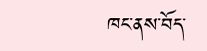ཁང་ནས་བོད་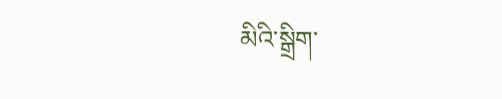མིའི་སྒྲིག་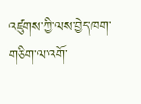འཛུགས་ཀྱི་ལས་བྱེད་ཁག་གཅིག་ལ་འགོ་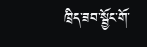ཁྲིད་ཟབ་སྦྱོང་གོ་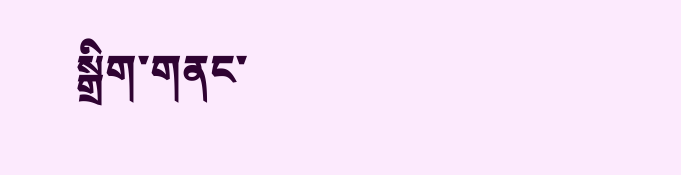སྒྲིག་གནང་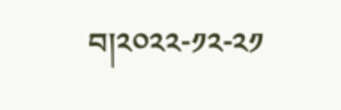བ།༢༠༢༢-༡༢-༢༡